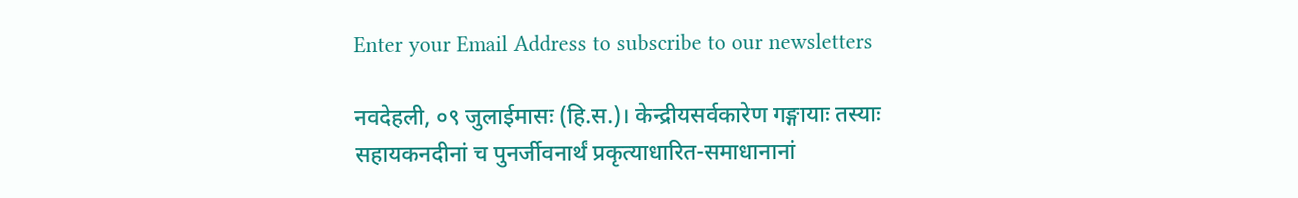Enter your Email Address to subscribe to our newsletters

नवदेहली, ०९ जुलाईमासः (हि.स.)। केन्द्रीयसर्वकारेण गङ्गायाः तस्याः सहायकनदीनां च पुनर्जीवनार्थं प्रकृत्याधारित-समाधानानां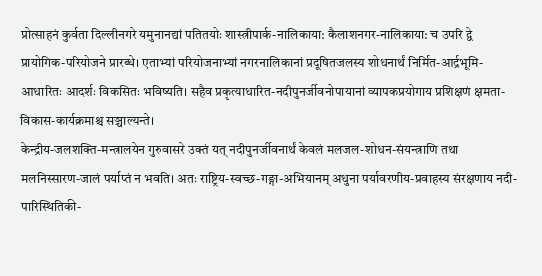प्रोत्साहनं कुर्वता दिल्लीनगरे यमुनानद्यां पतितयोः शास्त्रीपार्क-नालिकाया: कैलाशनगर-नालिकाया: च उपरि द्वे प्रायोगिक-परियोजने प्रारब्धे। एताभ्यां परियोजनाभ्यां नगरनालिकानां प्रदूषितजलस्य शोधनार्थं निर्मित-आर्द्रभूमि-आधारितः आदर्शः विकसितः भविष्यति। सहैव प्रकृत्याधारित-नदीपुनर्जीवनोपायानां व्यापकप्रयोगाय प्रशिक्षणं क्षमता-विकास-कार्यक्रमाश्च सञ्चाल्यन्ते।
केन्द्रीय-जलशक्ति-मन्त्रालयेन गुरुवासरे उक्तं यत् नदीपुनर्जीवनार्थं केवलं मलजल-शोधन-संयन्त्राणि तथा मलनिस्सारण-जालं पर्याप्तं न भवति। अतः राष्ट्रिय-स्वच्छ-गङ्गा-अभियानम् अधुना पर्यावरणीय-प्रवाहस्य संरक्षणाय नदी-पारिस्थितिकी-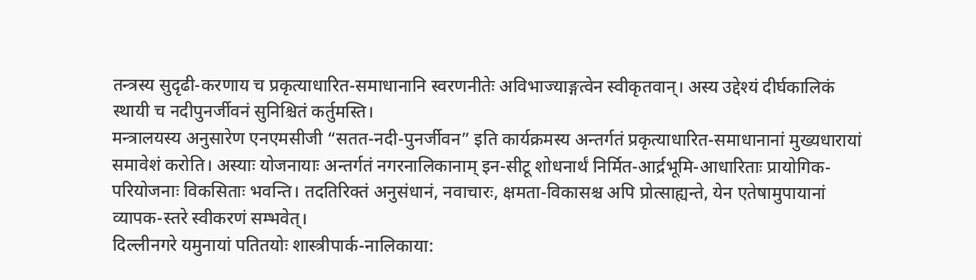तन्त्रस्य सुदृढी-करणाय च प्रकृत्याधारित-समाधानानि स्वरणनीतेः अविभाज्याङ्गत्वेन स्वीकृतवान्। अस्य उद्देश्यं दीर्घकालिकं स्थायी च नदीपुनर्जीवनं सुनिश्चितं कर्तुमस्ति।
मन्त्रालयस्य अनुसारेण एनएमसीजी “सतत-नदी-पुनर्जीवन” इति कार्यक्रमस्य अन्तर्गतं प्रकृत्याधारित-समाधानानां मुख्यधारायां समावेशं करोति। अस्याः योजनायाः अन्तर्गतं नगरनालिकानाम् इन-सीटू शोधनार्थं निर्मित-आर्द्रभूमि-आधारिताः प्रायोगिक-परियोजनाः विकसिताः भवन्ति। तदतिरिक्तं अनुसंधानं, नवाचारः, क्षमता-विकासश्च अपि प्रोत्साह्यन्ते, येन एतेषामुपायानां व्यापक-स्तरे स्वीकरणं सम्भवेत्।
दिल्लीनगरे यमुनायां पतितयोः शास्त्रीपार्क-नालिकाया: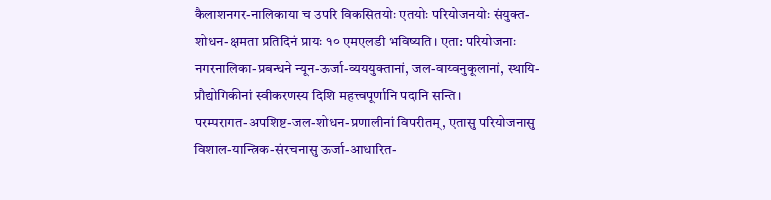कैलाशनगर-नालिकाया च उपरि विकसितयोः एतयोः परियोजनयोः संयुक्त-शोधन-क्षमता प्रतिदिनं प्रायः १० एमएलडी भविष्यति। एता: परियोजनाः नगरनालिका-प्रबन्धने न्यून-ऊर्जा-व्यययुक्तानां, जल-वाय्वनुकूलानां, स्थायि-प्रौद्योगिकीनां स्वीकरणस्य दिशि महत्त्वपूर्णानि पदानि सन्ति।
परम्परागत-अपशिष्ट-जल-शोधन-प्रणालीनां विपरीतम्, एतासु परियोजनासु विशाल-यान्त्रिक-संरचनासु ऊर्जा-आधारित-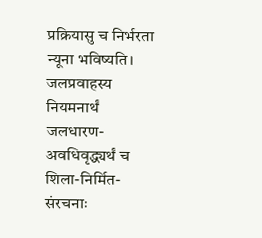प्रक्रियासु च निर्भरता न्यूना भविष्यति। जलप्रवाहस्य नियमनार्थं जलधारण-अवधिवृद्ध्यर्थं च शिला-निर्मित-संरचनाः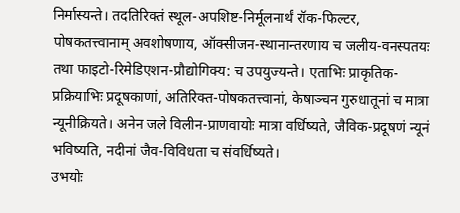निर्मास्यन्ते। तदतिरिक्तं स्थूल-अपशिष्ट-निर्मूलनार्थं रॉक-फिल्टर, पोषकतत्त्वानाम् अवशोषणाय, ऑक्सीजन-स्थानान्तरणाय च जलीय-वनस्पतयः तथा फाइटो-रिमेडिएशन-प्रौद्योगिक्य: च उपयुज्यन्ते। एताभिः प्राकृतिक-प्रक्रियाभिः प्रदूषकाणां, अतिरिक्त-पोषकतत्त्वानां, केषाञ्चन गुरुधातूनां च मात्रा न्यूनीक्रियते। अनेन जले विलीन-प्राणवायोः मात्रा वर्धिष्यते, जैविक-प्रदूषणं न्यूनं भविष्यति, नदीनां जैव-विविधता च संवर्धिष्यते।
उभयोः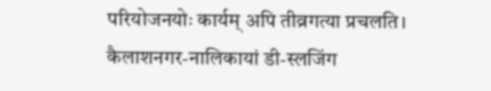परियोजनयोः कार्यम् अपि तीव्रगत्या प्रचलति। कैलाशनगर-नालिकायां डी-स्लजिंग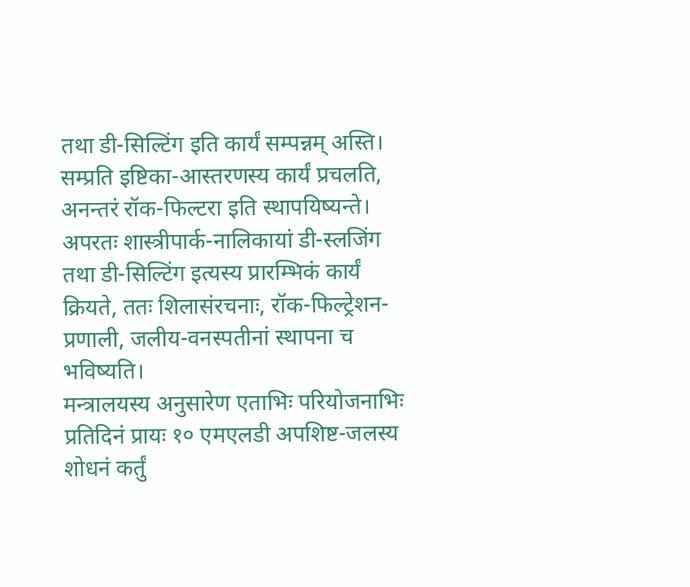तथा डी-सिल्टिंग इति कार्यं सम्पन्नम् अस्ति। सम्प्रति इष्टिका-आस्तरणस्य कार्यं प्रचलति, अनन्तरं रॉक-फिल्टरा इति स्थापयिष्यन्ते। अपरतः शास्त्रीपार्क-नालिकायां डी-स्लजिंग तथा डी-सिल्टिंग इत्यस्य प्रारम्भिकं कार्यं क्रियते, ततः शिलासंरचनाः, रॉक-फिल्ट्रेशन-प्रणाली, जलीय-वनस्पतीनां स्थापना च भविष्यति।
मन्त्रालयस्य अनुसारेण एताभिः परियोजनाभिः प्रतिदिनं प्रायः १० एमएलडी अपशिष्ट-जलस्य शोधनं कर्तुं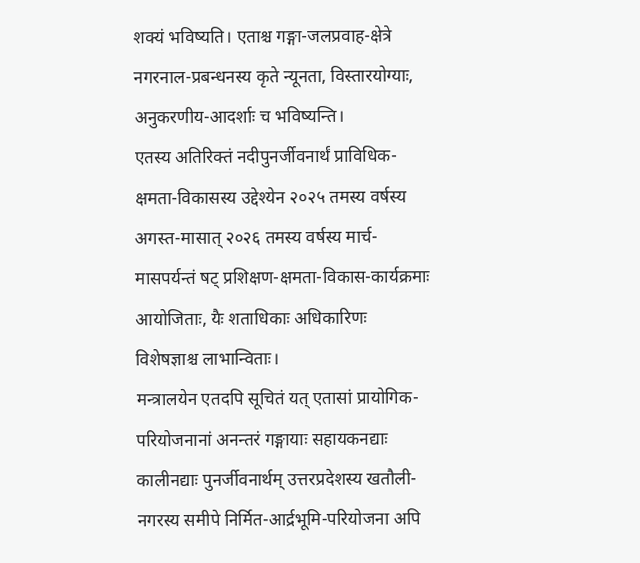शक्यं भविष्यति। एताश्च गङ्गा-जलप्रवाह-क्षेत्रे नगरनाल-प्रबन्धनस्य कृते न्यूनता, विस्तारयोग्याः, अनुकरणीय-आदर्शाः च भविष्यन्ति।
एतस्य अतिरिक्तं नदीपुनर्जीवनार्थं प्राविधिक-क्षमता-विकासस्य उद्देश्येन २०२५ तमस्य वर्षस्य अगस्त-मासात् २०२६ तमस्य वर्षस्य मार्च-मासपर्यन्तं षट् प्रशिक्षण-क्षमता-विकास-कार्यक्रमाः आयोजिताः, यैः शताधिकाः अधिकारिणः विशेषज्ञाश्च लाभान्विताः।
मन्त्रालयेन एतदपि सूचितं यत् एतासां प्रायोगिक-परियोजनानां अनन्तरं गङ्गायाः सहायकनद्याः कालीनद्याः पुनर्जीवनार्थम् उत्तरप्रदेशस्य खतौली-नगरस्य समीपे निर्मित-आर्द्रभूमि-परियोजना अपि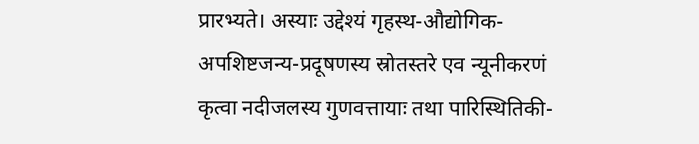प्रारभ्यते। अस्याः उद्देश्यं गृहस्थ-औद्योगिक-अपशिष्टजन्य-प्रदूषणस्य स्रोतस्तरे एव न्यूनीकरणं कृत्वा नदीजलस्य गुणवत्तायाः तथा पारिस्थितिकी-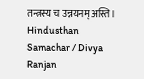तन्त्रस्य च उन्नयनम् अस्ति।
Hindusthan Samachar / Divya Ranjan